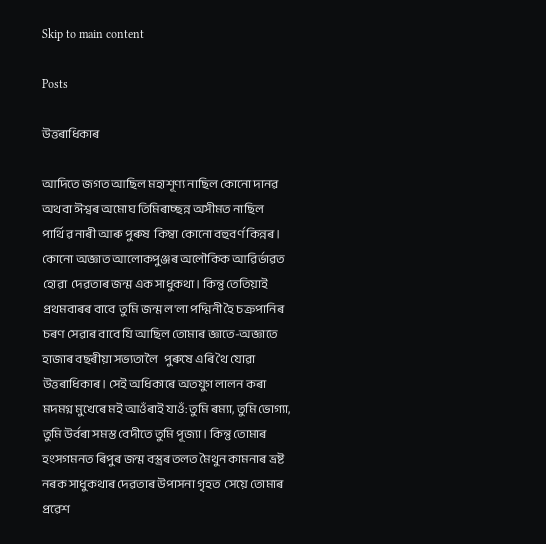Skip to main content

Posts

উত্তৰাধিকাৰ

আদিতে জগত আছিল মহাশূণ্য নাছিল কোনো দানৱ অথবা ঈশ্বৰ অমোঘ তিমিৰাচ্ছন্ন অসীমত নাছিল পাৰ্থিৱ নাৰী আৰু পুৰুষ  কিম্বা কোনো বহুবৰ্ণ কিন্নৰ। কোনো অজ্ঞাত আলোকপুঞ্জৰ অলৌকিক আৱিৰ্ভাৱত হোৱা  দেৱতাৰ জন্ম এক সাধুকথা। কিন্তু তেতিয়াই প্ৰথমবাৰৰ বাবে  তুমি জন্ম ল'লা পদ্মিনী হৈ চক্ৰপানিৰ চৰণ সেৱাৰ বাবে যি আছিল তোমাৰ জ্ঞাতে-অজ্ঞাতে হাজাৰ বছৰীয়া সভ্যতালৈ   পুৰুষে এৰি থৈ যোৱা উত্তৰাধিকাৰ। সেই অধিকাৰে অতযুগ লালন কৰা মদমগ্ন মুখেৰে মই আওঁ‌ৰাই যাওঁ‌: তুমি ৰম্যা, তুমি ভোগ্যা, তুমি উৰ্বৰা সমস্ত বেদীতে তুমি পূজ্যা। কিন্তু তোমাৰ হংসগমনত ৰিপুৰ জন্ম বস্ত্ৰৰ তলত মৈথুন কামনাৰ ভ্ৰষ্ট নৰক সাধুকথাৰ দেৱতাৰ উপাসনা গৃহত  সেয়ে তোমাৰ প্ৰৱেশ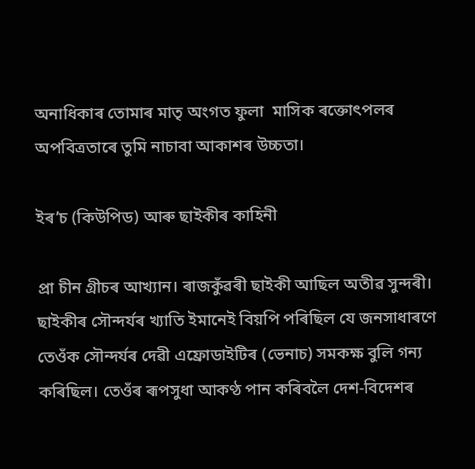অনাধিকাৰ তোমাৰ মাতৃ অংগত ফুলা  মাসিক ৰক্তোৎপলৰ অপবিত্ৰতাৰে তুমি নাচাবা আকাশৰ উচ্চতা।

ইৰ’চ (কিউপিড) আৰু ছাইকীৰ কাহিনী

প্ৰা চীন গ্ৰীচৰ আখ্যান। ৰাজকুঁৱৰী ছাইকী আছিল অতীৱ সুন্দৰী। ছাইকীৰ সৌন্দৰ্যৰ খ্যাতি ইমানেই বিয়পি পৰিছিল যে জনসাধাৰণে তেওঁক সৌন্দৰ্যৰ দেৱী এফ্ৰোডাইটিৰ (ভেনাচ) সমকক্ষ বুলি গন্য কৰিছিল। তেওঁৰ ৰূপসুধা আকণ্ঠ পান কৰিবলৈ দেশ-বিদেশৰ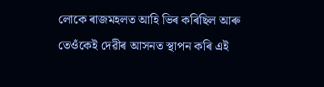লোকে ৰাজমহলত আহি ভিৰ কৰিছিল আৰু তেওঁকেই দেৱীৰ আসনত স্থাপন কৰি এই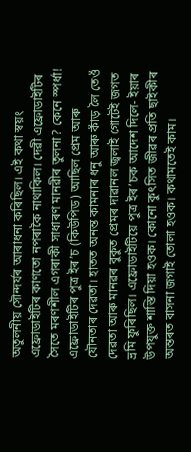অতুলনীয় সৌন্দৰ্যৰ আৰাধনা কৰিছিল। এই কথা স্বয়ং এফ্ৰোডাইটিৰ কাণতো নপৰাকৈ নাথাকিল। দেৱী এফ্ৰোডাইটিৰ সৈতে মৰণশীল এগৰাকী সাধাৰণ মানৱীৰ তুলনা? কেনে স্পৰ্ধা! এফ্ৰোডাইটিৰ পুত্ৰ ইৰ’চ (কিউপিড) আছিল প্ৰেম আৰু যৌনতাৰ দেৱতা। হাতত অনন্ত কামনাৰ ধনু আৰু কাঁড় লৈ তেওঁ দেৱতা আৰু মানৱৰ বুকুত প্ৰেমৰ দাৱানল জ্বলাই গোটেই জগত ভ্ৰমি ফুৰিছিল। এফ্ৰোডাইটিয়ে পুত্ৰ ইৰ’চক আদেশ দিলে- ইয়াৰ উপযুক্ত শাস্তি দিয়া হওক। কোনো কুৎসিত জীৱৰ প্ৰতি ছাইকীৰ অন্তৰত বাসনা জগাই তোলা হওক। কথামতেই কাম।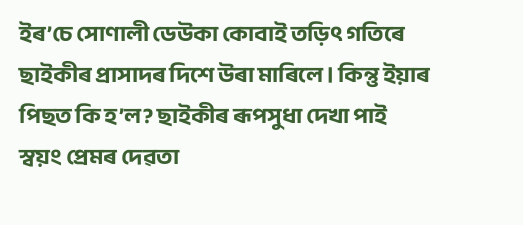ইৰ’চে সোণালী ডেউকা কোবাই তড়িৎ গতিৰে ছাইকীৰ প্ৰাসাদৰ দিশে উৰা মাৰিলে। কিন্তু ইয়াৰ পিছত কি হ’ল? ছাইকীৰ ৰূপসুধা দেখা পাই স্বয়ং প্ৰেমৰ দেৱতা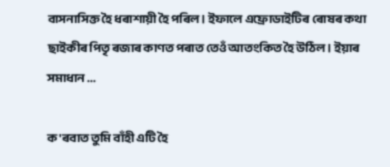বাসনাসিক্ত হৈ ধৰাশায়ী হৈ পৰিল। ইফালে এফ্ৰোডাইটিৰ ৰোষৰ কথা ছাইকীৰ পিতৃ ৰজাৰ কাণত পৰাত তেওঁ আতংকিত হৈ উঠিল। ইয়াৰ সমাধান ...

ক'ৰবাত তুমি বাঁ‌হী এটি হৈ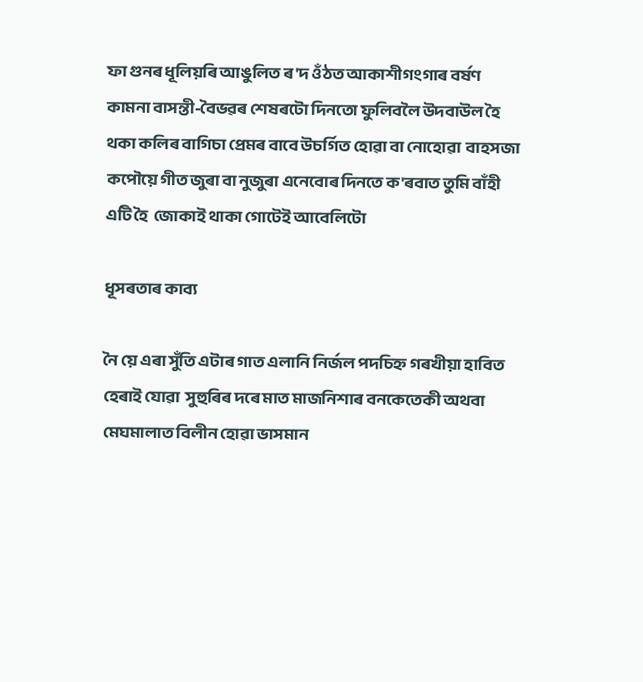ফা গুনৰ ধূলিয়ৰি আঙুলিত ৰ'দ ওঁ‌ঠত আকাশীগংগাৰ বৰ্ষণ কামনা বাসন্তী-বৈভৱৰ শেষৰটো দিনতো ফুলিবলৈ উদবাউল হৈ থকা কলিৰ বাগিচা প্ৰেমৰ বাবে উচৰ্গিত হোৱা বা নোহোৱা  বাহসজা কপৌয়ে গীত জুৰা বা নুজুৰা এনেবোৰ দিনতে ক'ৰবাত তুমি বাঁ‌হী এটি হৈ  জোকাই থাকা গোটেই আবেলিটো

ধূসৰতাৰ কাব্য

নৈ য়ে এৰা সুঁ‌তি এটাৰ গাত এলানি নিৰ্জল পদচিহ্ন গৰখীয়া হাবিত হেৰাই যোৱা  সুহুৰিৰ দৰে মাত মাজনিশাৰ বনকেতেকী অথবা মেঘমালাত বিলীন হোৱা ভাসমান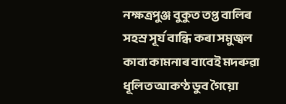নক্ষত্ৰপুঞ্জ বুকুত তপ্ত বালিৰ  সহস্ৰ সূৰ্য বান্ধি কৰা সমুজ্বল কাব্য কামনাৰ বাবেই মদৰুৱা ধূলিত আকণ্ঠ ডুব গৈয়ো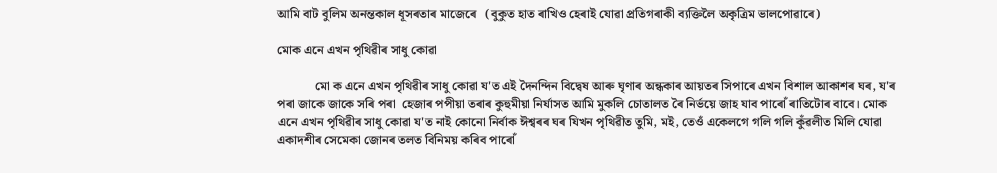আমি বাট বুলিম অনন্তকাল ধূসৰতাৰ মাজেৰে   (বুকুত হাত ৰাখিও হেৰাই যোৱা প্ৰতিগৰাকী ব্যক্তিলৈ অকৃত্ৰিম ভালপোৱাৰে)

মোক এনে এখন পৃথিৱীৰ সাধু কোৱা

            মো ক এনে এখন পৃথিৱীৰ সাধু কোৱা য'ত এই দৈনন্দিন বিদ্বেষ আৰু ঘৃণাৰ অন্ধকাৰ আয়তৰ সিপাৰে এখন বিশাল আকাশৰ ঘৰ, য'ৰ পৰা জাকে জাকে সৰি পৰা  হেজাৰ পপীয়া তৰাৰ কুহুমীয়া নিৰ্যাসত আমি মুকলি চোতালত ৰৈ নিৰ্ভয়ে জাহ যাব পাৰোঁ‌ ৰাতিটোৰ বাবে। মোক এনে এখন পৃথিৱীৰ সাধু কোৱা য'ত নাই কোনো নিৰ্বাক ঈশ্বৰৰ ঘৰ যিখন পৃথিৱীত তুমি, মই, তেওঁ একেলগে গলি গলি কুঁৱলীত মিলি যোৱা একাদশীৰ সেমেকা জোনৰ তলত বিনিময় কৰিব পাৰোঁ‌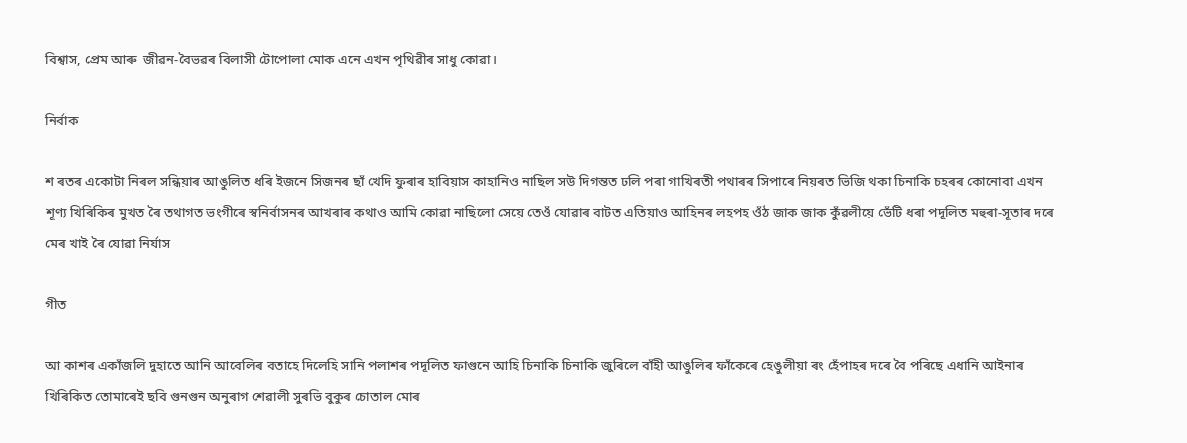বিশ্বাস, প্ৰেম আৰু  জীৱন-বৈভৱৰ বিলাসী টোপোলা মোক এনে এখন পৃথিৱীৰ সাধু কোৱা।

নিৰ্বাক

শ ৰতৰ একোটা নিৰল সন্ধিয়াৰ আঙুলিত ধৰি ইজনে সিজনৰ ছাঁ‌ খেদি ফুৰাৰ হাবিয়াস কাহানিও নাছিল সউ দিগন্তত ঢলি পৰা গাখিৰতী পথাৰৰ সিপাৰে নিয়ৰত ভিজি থকা চিনাকি চহৰৰ কোনোবা এখন শূণ্য খিৰিকিৰ মুখত ৰৈ তথাগত ভংগীৰে স্বনিৰ্বাসনৰ আখৰাৰ কথাও আমি কোৱা নাছিলো সেয়ে তেওঁ যোৱাৰ বাটত এতিয়াও আহিনৰ লহপহ ওঁ‌ঠ জাক জাক কুঁৱলীয়ে ভেঁ‌টি ধৰা পদূলিত মহুৰা-সূতাৰ দৰে মেৰ খাই ৰৈ যোৱা নিৰ্যাস

গীত

আ কাশৰ একাঁ‌জলি দুহাতে আনি আবেলিৰ বতাহে দিলেহি সানি পলাশৰ পদূলিত ফাগুনে আহি চিনাকি চিনাকি জুৰিলে বাঁ‌হী আঙুলিৰ ফাঁ‌কেৰে হেঙুলীয়া ৰং হেঁ‌পাহৰ দৰে বৈ পৰিছে এধানি আইনাৰ খিৰিকিত তোমাৰেই ছবি গুনগুন অনুৰাগ শেৱালী সুৰভি বুকুৰ চোতাল মোৰ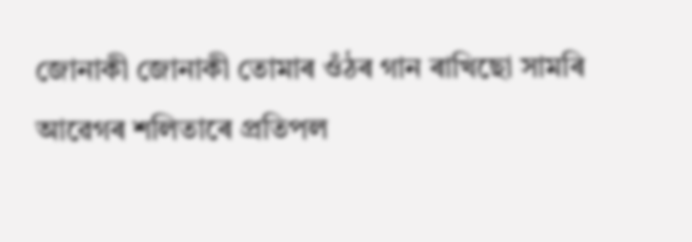জোনাকী জোনাকী তোমাৰ ওঁ‌ঠৰ গান ৰাখিছো সামৰি আৱেগৰ শলিতাৰে প্ৰতিপল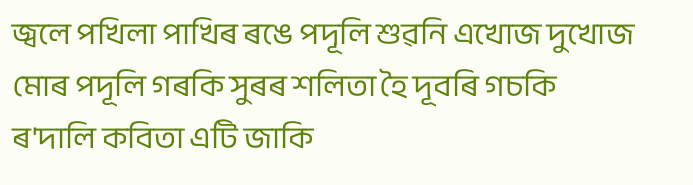জ্বলে পখিলা পাখিৰ ৰঙে পদূলি শুৱনি এখোজ দুখোজ মোৰ পদূলি গৰকি সুৰৰ শলিতা হৈ দূবৰি গচকি ৰ'দালি কবিতা এটি জাকি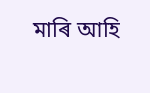মাৰি আহি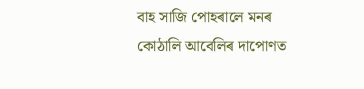বাহ সাজি পোহৰালে মনৰ কোঠালি আবেলিৰ দাপোণত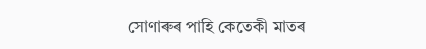সোণাৰুৰ পাহি কেতেকী মাতৰ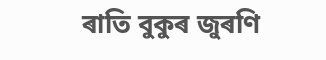ৰাতি বুকুৰ জুৰণি